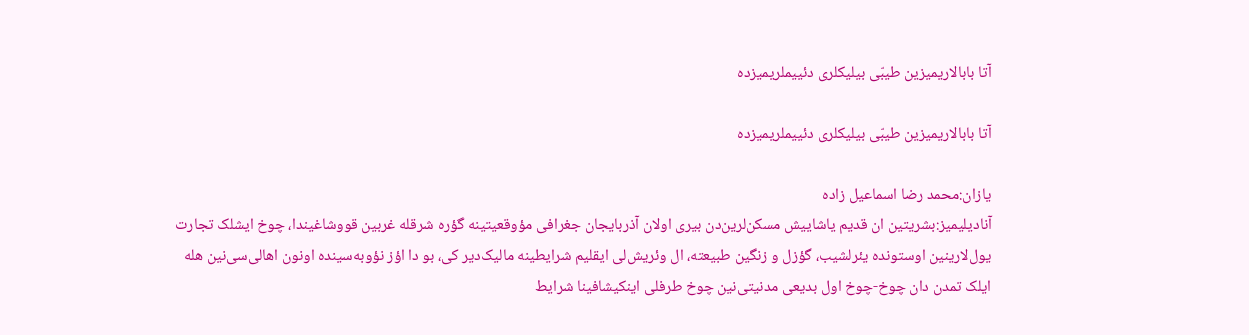آتا بابالاریمیزین طیبّی بیلیکلری دئییملریمیزده

آتا بابالاریمیزین طیبّی بیلیکلری دئییملریمیزده

یازان:محمد رضا اسماعیل زاده
آنادیلیمیز:بشریتین ان قدیم یاشاییش مسکن‌لرین‌دن بیری اولان آذربایجان جغرافی مؤوقعیتینه گؤره شرقله غربین قووشاغیندا، چوخ ایشلک تجارت یول‌لارینین اوستونده یئرلشیب، گؤزل و زنگین طبیعته، ال وئریش‌لی ایقلیم شرایطینه مالیک‌دیر کی، بو دا اؤز نؤوبه‌سینده اونون اها‌لی‌سی‌نین هله ایلک تمدن دان چوخ-چوخ اول بدیعی مدنیتی‌نین چوخ طرفلی اینکیشافینا شرایط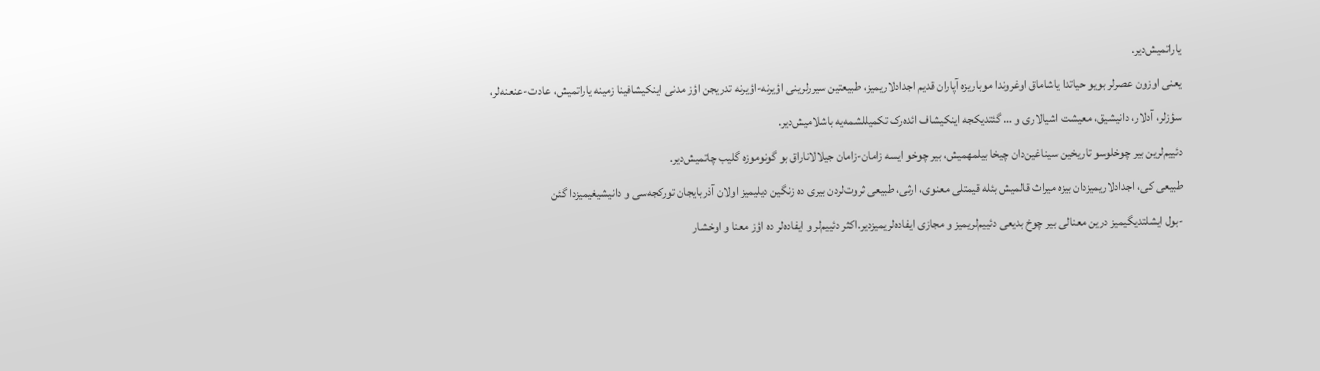یاراتمیش‌دیر.
یعنی اوزون عصرلر بویو حیاتدا یاشاماق اوغروندا موباریزه آپاران قدیم اجدادلاریمیز، طبیعتین سیررلرینی اؤیرنه-اؤیرنه تدریجن اؤز مدنی اینکیشافینا زمینه یاراتمیش، عادت-عنعنه‌لر، سؤزلر، آدلار، دانیشیق، معیشت اشیا‌لاری و … گئتدیکجه اینکیشاف ائده‌رک تکمیللشمه‌یه باشلامیش‌دیر.
دئییم‌لرین بیر چوخلو‌سو تاریخین سیناغین‌دان چیخا بیلمهمیش، بیر چوخو ایسه زامان-زامان جیلا‌لانا‌راق بو گونوموزه گلیب چاتمیش‌دیر.
طبیعی کی، اجدادلاریمیزدان بیزه میراث قالمیش بئله قیمتلی معنوی، ارثی، طبیعی ثروت‌لردن بیری ده زنگین دیلیمیز اولان آذربایجان تورکجه‌سی و دانیشیغیمیزدا گئن
-بول ایشلتدیگیمیز درین معنا‌لی بیر چوخ بدیعی دئییم‌لریمیز و مجازی ایفاده‌لریمیزدیر.اکثر دئییم‌لر و ایفاده‌لر ده اؤز معنا و اوخشار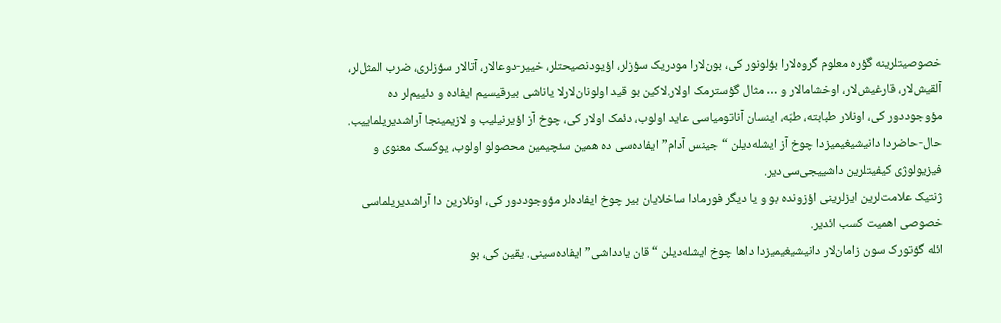خصوصیتلرینه گؤره معلوم گروه‌لارا بؤلونور کی، بون‌لارا مودریک سؤزلر، اؤیودنصیحتلر، خییر-دوعالار، آتا‌لار سؤزلری، ضرب المثل‌لر، آلقیش‌لار، قارغیش‌لار، اوخشاما‌لار و … مثال گؤسترمک اولار.لاکین بو قید اولونان‌لارلا یاناشی بیرقیسیم ایفاده و دئییم‌لر ده مؤوجوددور کی، اونلار طبابته، طبّه، اینسان آناتومیاسی عاید اولوب، دئمک اولار کی، چوخ آز اؤیرنیلیب و لازیمینجا آراشدیریلماییب.
حال-حاضردا دانیشیغیمیزدا چوخ آز ایشله‌دیلن “جینس آدام” ایفاده‌سی ده همین سئچیمین محصولو اولوب، یوکسک معنوی و فیزیولوژی کیفیتلرین داشییجی‌سی‌دیر.
ژنتیک علامت‌لرین ایزلرینی اؤزونده بو و یا دیگر فورمادا ساخلایان بیر چوخ ایفاده‌لر مؤوجوددور کی، اونلارین دا آراشدیریلماسی خصوصی اهمیت کسب ائدیر.
ائله گؤتورک سون زامان‌لار دانیشیغیمیزدا داها چوخ ایشله‌دیلن “قان یادداشی” ایفاده‌سینی. یقین کی، بو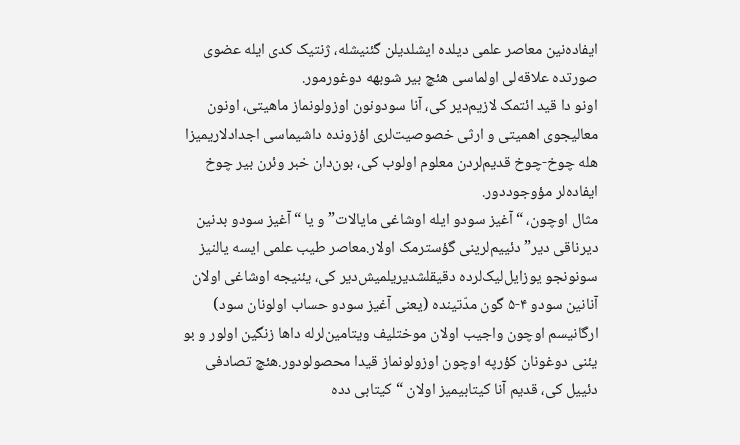ایفاده‌نین معاصر علمی دیلده ایشلدیلن گئنیشله، ژنتیک کدی ایله عضوی صورتده علاقه‌لی اولماسی هئچ بیر شوبهه دوغورمور.
اونو دا قید ائتمک لازیم‌دیر کی، آنا سودونون اوزولونماز ماهیتی، اونون معالیجوی اهمیتی و ارثی خصوصیت‌لری اؤزونده داشیماسی اجدادلاریمیزا هله چوخ-چوخ قدیم‌لردن معلوم اولوب کی، بون‌دان خبر وئرن بیر چوخ ایفاده‌لر مؤوجوددور.
مثال اوچون، “آغیز سودو ایله اوشاغی مایالات” و یا “آغیز سودو بدنین دیرناقی ‌دیر” دئییم‌لرینی گؤسترمک اولار.معاصر طیب علمی ایسه یالنیز سونونجو یوزایل‌لیک‌لرده دقیقلشدیریلمیش‌دیر کی، یئنیجه اوشاغی اولان آنانین سودو ۴-۵ گون مدّتینده (یعنی آغیز سودو حساب اولونان سود) ارگانیسم اوچون واجیب اولان موختلیف ویتامین‌لرله داها زنگین اولور و بو یئنی دوغونان کؤرپه اوچون اوزولونماز قیدا محصولودور.هئچ تصادفی دئییل کی، قدیم آنا کیتابیمیز اولان “کیتابی دده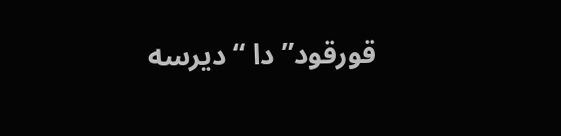قورقود”دا “دیرسه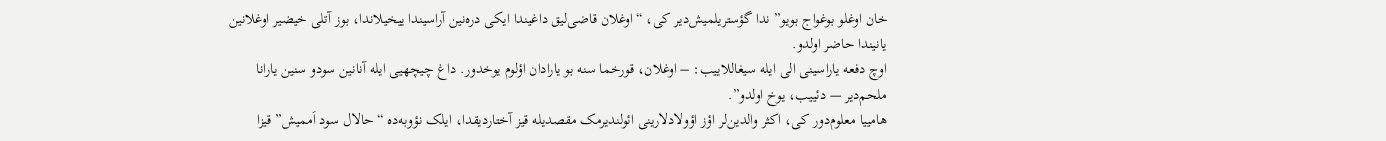خان اوغلو بوغواج بویو” ندا گؤستریلمیش‌دیر کی، “اوغلان قاضی‌لیق داغیندا ایکی دره‌نین آراسیندا ییخیلاندا، بوز آتلی خیضیر اوغلانین یانیندا حاضر اولدو.
اوچ دفعه یاراسینی الی ایله سیغاللاییب: – اوغلان، قورخما سنه بو یارا‌دان اؤلوم یوخدور. داغ چیچهیی ایله آنانین سودو سنین یارانا ملحم‌دیر — دئییب، یوخ اولدو”.
هامییا معلوم‌دور کی، اکثر والدین‌لر اؤز اؤولادلارینی ائولندیرمک مقصدیله قیز آختاردیقدا، ایلک نؤوبه‌ده “حالال سود اَممیش” قیزا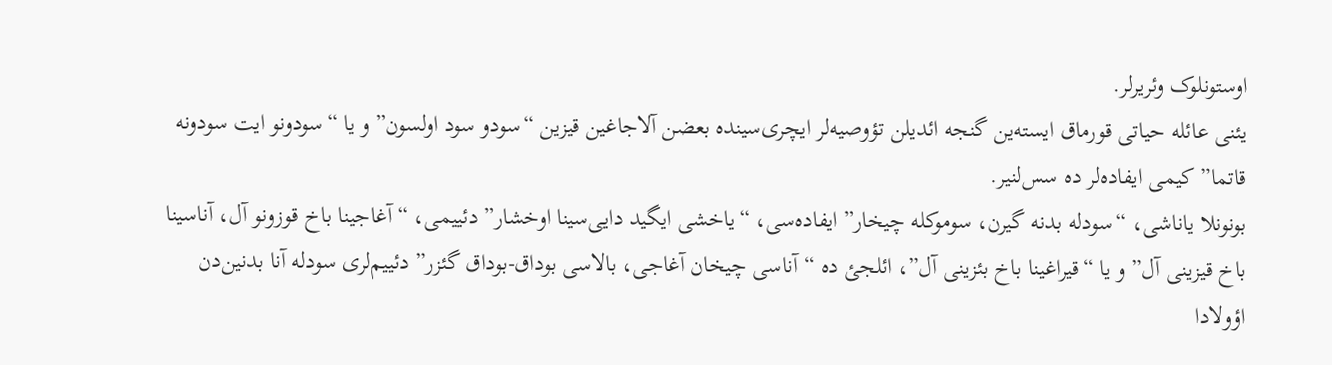اوستونلوک وئریرلر.
یئنی عائله حیاتی قورماق ایسته‌ین گنجه ائدیلن تؤوصیه‌لر ایچری‌سینده بعضن آلاجاغین قیزین “سودو سود اولسون” و یا “سودونو ایت سودونه قاتما” کیمی ایفاده‌لر ده سس‌لنیر.
بونونلا یاناشی، “سودله بدنه گیرن، سوموکله چیخار” ایفاده‌سی، “یاخشی ایگید دایی‌سینا اوخشار” دئییمی، “آغاجینا باخ قوزونو آل، آناسینا باخ قیزینی آل” و یا “قیراغینا باخ بئزینی آل”، ائلجئ ده “آناسی چیخان آغاجی، بالاسی بوداق-بوداق گئزر” دئییم‌لری سودله آنا بد‌نین‌دن اؤولادا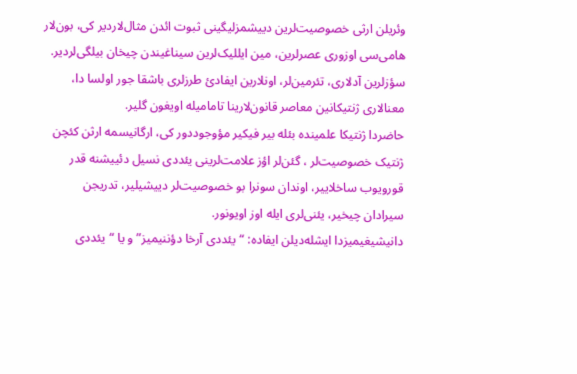وئریلن ارثی خصوصیت‌لرین دییشمزلیگینی ثبوت ائدن مثال‌لاردیر کی، بون‌لار هامی‌سی اوزوری عصرلرین، مین ایللیک‌لرین سیناغیندن چیخان بیلگی‌لردیر.
سؤزلرین آدلاری، تئرمین‌لر، اونلارین ایفادئ طرزلری باشقا جور اولسا دا، معنالاری ژنتیکانین معاصر قانون‌لارینا تامامیله اویغون گلیر.
حاضردا ژنتیکا علمینده بئله بیر فیکیر مؤوجوددور کی، ارگانیسمه ارثن کئچن ژنتیک خصوصیت‌لر ، گئن‌لر اؤز علامت‌لرینی یئددی نسیل دئییشنه قدر قورویوب ساخلاییر، اوندان سونرا بو خصوصیت‌لر دییشیلیر، تدریجن سیرا‌دان چیخیر، یئنی‌لری ایله اوز اویونور.
دانیشیغیمیزدا ایشله‌دیلن ایفاده: “یئددی آرخا دؤننیمیز” و یا “یئددی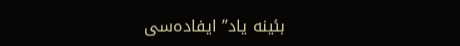بئینه یاد” ایفاده‌سی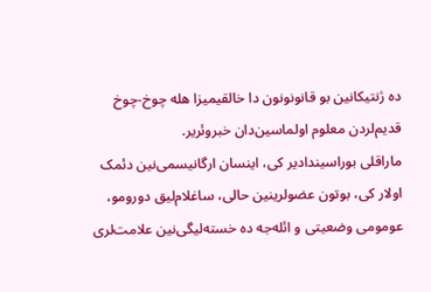ده ژنتیکانین بو قانونونون دا خالقیمیزا هله چوخ-چوخ قدیم‌لردن معلوم اولماسین‌دان خبروئریر.
ماراقلی بوراسیندا‌دیر کی، اینسان ارگانیسمی‌نین دئمک اولار کی، بوتون عضولرینین حالی، ساغلام‌لیق دورومو، عومومی وضعیتی و ائله‌جه ده خسته‌لیگی‌نین علامت‌لری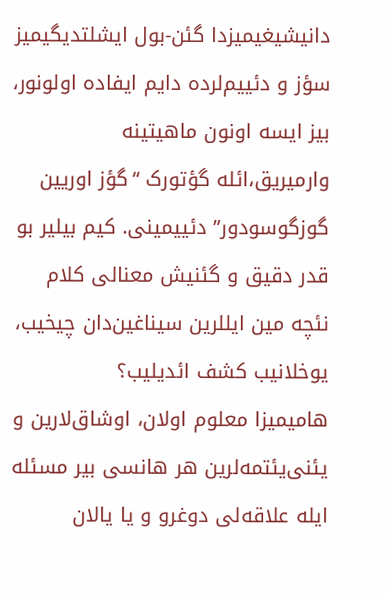دانیشیغیمیزدا گئن-بول ایشلتدیگیمیز سؤز و دئییم‌لرده دایم ایفاده اولونور، بیز ایسه اونون ماهیتینه وارمیریق،ائله گؤتورک “گؤز اوریین گوزگوسودور” دئییمینی. کیم بیلیر بو قدر دقیق و گئنیش معنا‌لی کلام نئچه مین ایللرین سیناغین‌دان چیخیب، یوخلانیب کشف ائدیلیب؟
هامیمیزا معلوم اولان، اوشاق‌لارین و یئنی‌یئتمه‌لرین هر هانسی بیر مسئله ایله علاقه‌لی دوغرو و یا یالان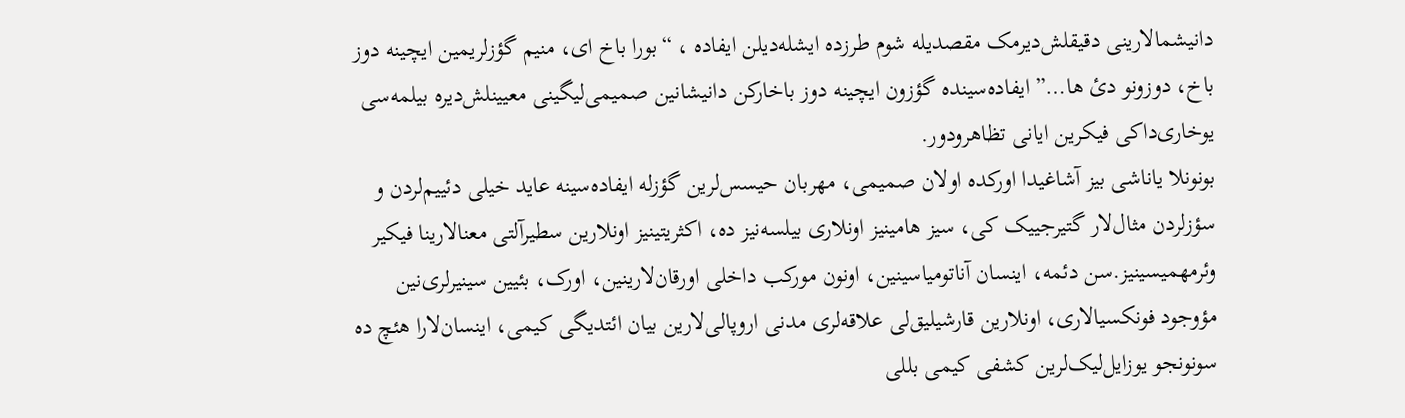دانیشمالارینی دقیقلش‌دیرمک مقصدیله شوم طرزده ایشله‌دیلن ایفاده ، “بورا باخ ای، منیم گؤزلریمین ایچینه دوز باخ، دوزونو دئ ها…” ایفاده‌سینده گؤزون ایچینه دوز باخارکن دانیشانین صمیمی‌لیگینی معیینلش‌دیره بیلمه‌سی یوخاری‌داکی فیکرین ایانی تظاهرودور.
بونونلا یاناشی بیز آشاغیدا اورکده اولان صمیمی، مهربان حیسس‌لرین گؤزله ایفاده‌سینه عاید خیلی دئییم‌لردن و سؤزلردن مثال‌لار گتیرجییک کی، سیز هامینیز اونلاری بیلسه‌نیز ده، اکثریتینیز اونلارین سطیرآلتی معنا‌لارینا فیکیر وئرمهمیسینیز.سن دئمه، اینسان آناتومیاسینین، اونون مورکب داخلی اورقان‌لارینین، اورک، بئیین سینیرلری‌نین مؤوجود فونکسیا‌لاری، اونلارین قارشیلیق‌لی علاقه‌لری مدنی اروپا‌لی‌لارین بیان ائتدیگی کیمی، اینسان‌لارا هئچ ده سونونجو یوزایل‌لیک‌لرین کشفی کیمی بللی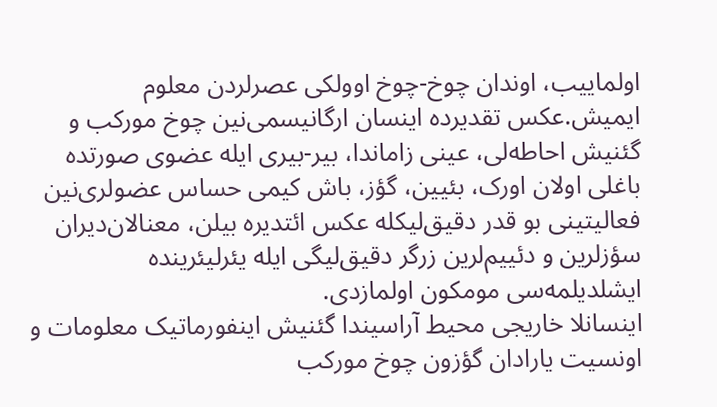اولماییب، اوندان چوخ-چوخ اوولکی عصرلردن معلوم ایمیش.عکس تقدیرده اینسان ارگانیسمی‌نین چوخ مورکب و گئنیش احاطه‌لی، عینی زاماندا، بیر-بیری ایله عضوی صورتده باغلی اولان اورک، بئیین، گؤز، باش کیمی حساس عضو‌لری‌نین فعالیتینی بو قدر دقیق‌لیکله عکس ائتدیره بیلن، معنالان‌دیران سؤزلرین و دئییم‌لرین زرگر دقیق‌لیگی ایله یئرلیئرینده ایشلدیلمه‌سی مومکون اولمازدی.
اینسانلا خاریجی محیط آراسیندا گئنیش اینفورماتیک معلومات و اونسیت یارا‌دان گؤزون چوخ مورکب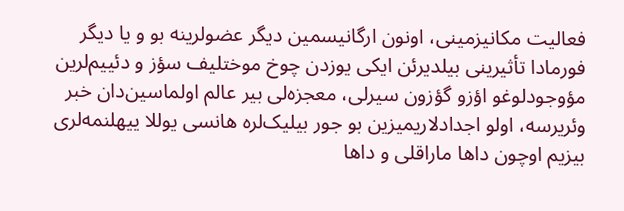فعالیت مکانیزمینی، اونون ارگانیسمین دیگر عضو‌لرینه بو و یا دیگر فورمادا تأثیرینی بیلدیرئن ایکی یوزدن چوخ موختلیف سؤز و دئییم‌لرین مؤوجودلوغو اؤزو گؤزون سیرلی، معجزه‌لی بیر عالم اولماسین‌دان خبر وئریرسه، اولو اجدادلاریمیزین بو جور بیلیک‌لره هانسی یوللا ییهلنمه‌لری بیزیم اوچون داها ماراقلی و داها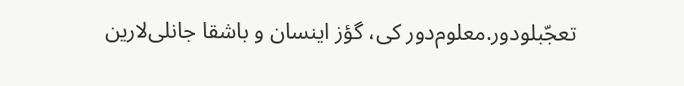تعجّبلودور.معلوم‌دور کی، گؤز اینسان و باشقا جانلی‌لارین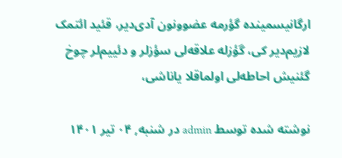ارگانیسمینده گؤرمه عضوونون آدی‌دیر، قئید ائتمک لازیم‌دیر کی، گؤزله علاقه‌لی سؤزلر و دئییم‌لر چوخ گئنیش احاطه‌لی اولماقلا یاناشی،

نوشته شده توسط admin در شنبه, ۰۴ تیر ۱۴۰۱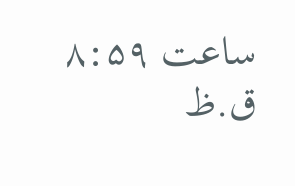ساعت ۸:۵۹ ق.ظ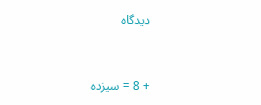دیدگاه


+ 8 = سیزده